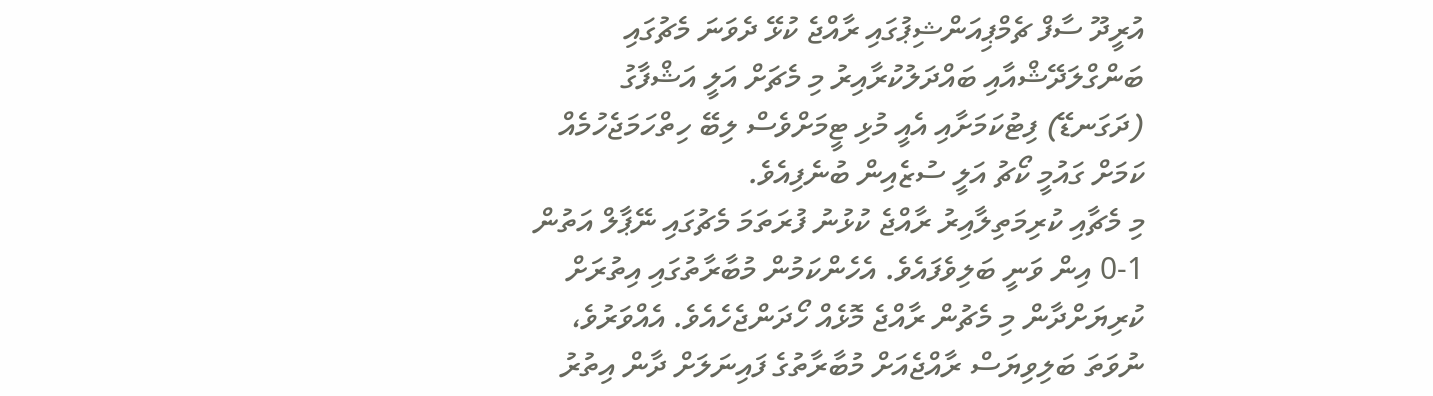އުރީދޫ ސާފް ޗެމްޕިއަންޝިޕުގައި ރާއްޖެ ކުޅޭ ދެވަނަ މެޗުގައި ބަންގްލަދޭޝްއާއި ބައްދަލުކުރާއިރު މި މެޗަށް އަލީ އަޝްފާގު (ދަގަނޑޭ) ފިޓުކަމަށާއި އެއީ މުޅި ޓީމަށްވެސް ލިބޭ ހިތްހަމަޖެހުމެއް ކަމަށް ގައުމީ ކޯޗު އަލީ ސުޒެއިން ބުނެފިއެވެ.
މި މެޗާއި ކުރިމަތިލާއިރު ރާއްޖެ ކުޅުނު ފުރަތަމަ މެޗުގައި ނޭޕާލް އަތުން 1-0 އިން ވަނީ ބަލިވެފައެވެ. އެހެންކަމުން މުބާރާތުގައި އިތުރަށް ކުރިޔަށްދާން މި މެޗުން ރާއްޖެ މޮޅެއް ހޯދަންޖެހެއެވެ. އެއްވަރުވެ، ނުވަތަ ބަލިވިޔަސް ރާއްޖެއަށް މުބާރާތުގެ ފައިނަލަށް ދާން އިތުރު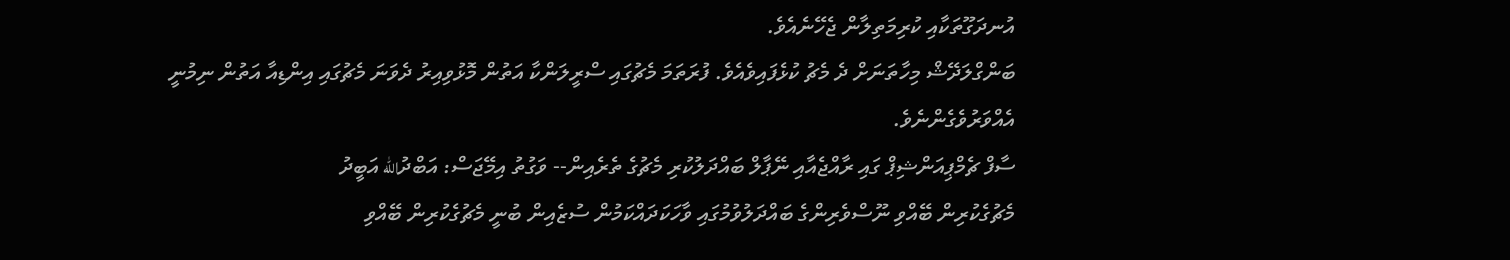އުނދަގޫތަކާއި ކުރިމަތިލާން ޖެހޭނެއެވެ.
ބަންގްލަދޭޝް މިހާތަނަށް ދެ މެޗު ކުޅެފައިވެއެވެ. ފުރަތަމަ މެޗުގައި ސްރީލަންކާ އަތުން މޮޅުވިއިރު ދެވަނަ މެޗުގައި އިންޑިއާ އަތުން ނިމުނީ އެއްވަރުވެގެންނެވެ.
ސާފް ޗެމްޕިއަންޝިޕް ގައި ރާއްޖެއާއި ނޭޕާލް ބައްދަލުކުރި މެޗުގެ ތެރެއިން-- ވަގުތު އިމޭޖަސް: އަބްދުالله އަބީދު
މެޗުގެކުރިން ބޭއްވި ނޫސްވެރިންގެ ބައްދަލުވުމުގައި ވާހަކަދައްކަމުން ސުޒެއިން ބުނީ މެޗުގެކުރިން ބޭއްވި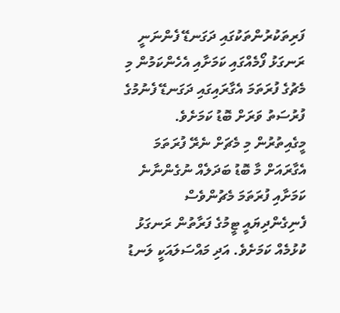ފަރިތަކުރުންތަކުގައި ދަގަނޑޭ ފެންނަނީ ރަނގަޅު ފޯމެއްގައި ކަމަށާއި އެހެންކަމުން މި މެޗުގެ ފުރަތަމަ އެގާރައިގައި ދަގަނޑޭ ފެނުމުގެ ފުރުސަތު ވަރަށް ބޮޑު ކަމަށެވެ.
މީގެއިތުރުން މި މެޗަށް ނެރޭ ފުރަތަމަ އެގާރައަށް މާ ބޮޑު ބަދަލެއް ނުގެންނާނެ ކަމަށާއި ފުރަތަމަ މެޗުންވެސް ފެނިގެންދިޔައީ ޓީމުގެ ފަރާތުން ރަނގަޅު ކުޅުމެއް ކަމަށެވެ. އަދި މައްސަލައަކީ ލަނޑު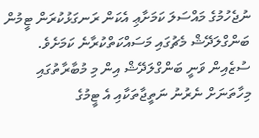ނުޖެހުމުގެ މައްސަލަ ކަމަށާޢި އެކަން ރަނގަޅުކުރަން ޓީމުން ބަންގްލަދޭޝް މެޗުގައި މަސައްކަތްކުރާނެ ކަމަށެވެ.
ސުޒެއިން ވަނީ ބަންގްލަދޭޝް އިން މި މުބާރާތުގައި މިހާތަނަށް ނެރުނު ނަތީޖާތަކާއި އެ ޓީމުގެ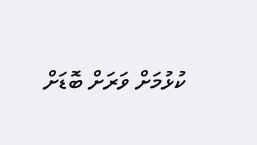ކުޅުމަށް ވަރަށް ބޮޑަށް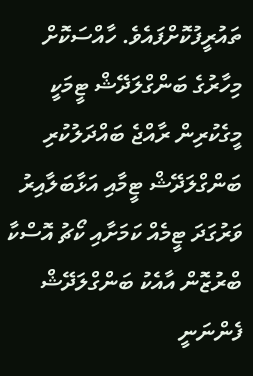ތައުރީފުކޮށްފައެވެ. ހާއްސަކޮށް މިހާރުގެ ބަންގްލަދޭޝް ޓީމަކީ މީގެކުރިން ރާއްޖެ ބައްދަލުކުރި ބަންގްލަދޭޝް ޓީމާއި އަޅާބަލާއިރު ވަރުގަދަ ޓީމެއް ކަމަށާއި ކޯޗު އޮސްކާ ބްރުޒޮން އާއެކު ބަންގްލަދޭޝް ފެންނަނީ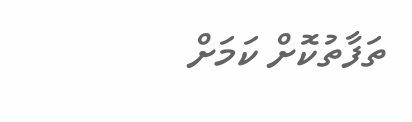ތަފާތުކޮށް ކަމަށް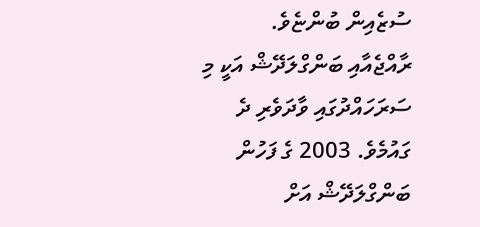ސުޒެއިން ބުންޏެވެ.
ރާއްޖެއާއި ބަންގްލަދޭޝް އަކީ މި ސަރަހައްދުގައި ވާދަވެރި ދެ ގައުމެވެ. 2003 ގެ ފަހުން ބަންގްލަދޭޝް އަށް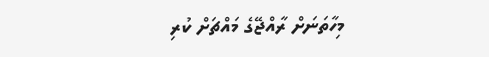މިހާތަނަށް ރާއްޖޭގެ މައްޗަށް ކުރި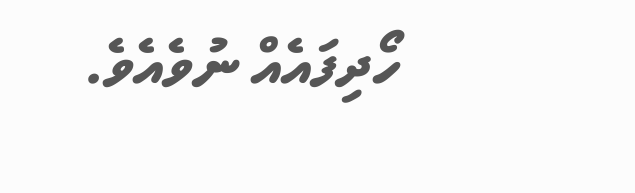ހޯދިފައެއް ނުވެއެވެ.